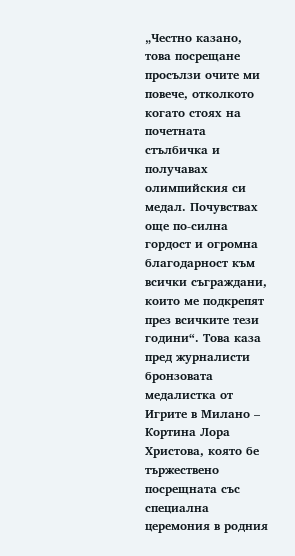„Честно казано, това посрещане просълзи очите ми повече, отколкото когато стоях на почетната стълбичка и получавах олимпийския си медал. Почувствах още по-силна гордост и огромна благодарност към всички съграждани, които ме подкрепят през всичките тези години“. Това каза пред журналисти бронзовата медалистка от Игрите в Милано – Кортина Лора Христова, която бе тържествено посрещната със специална церемония в родния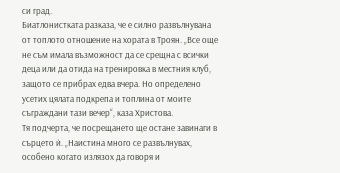си град.
Биатлонистката разказа, че е силно развълнувана от топлото отношение на хората в Троян. „Все още не съм имала възможност да се срещна с всички деца или да отида на тренировка в местния клуб, защото се прибрах едва вчера. Но определено усетих цялата подкрепа и топлина от моите съграждани тази вечер“, каза Христова.
Тя подчерта, че посрещането ще остане завинаги в сърцето ѝ. „Наистина много се развълнувах, особено когато излязох да говоря и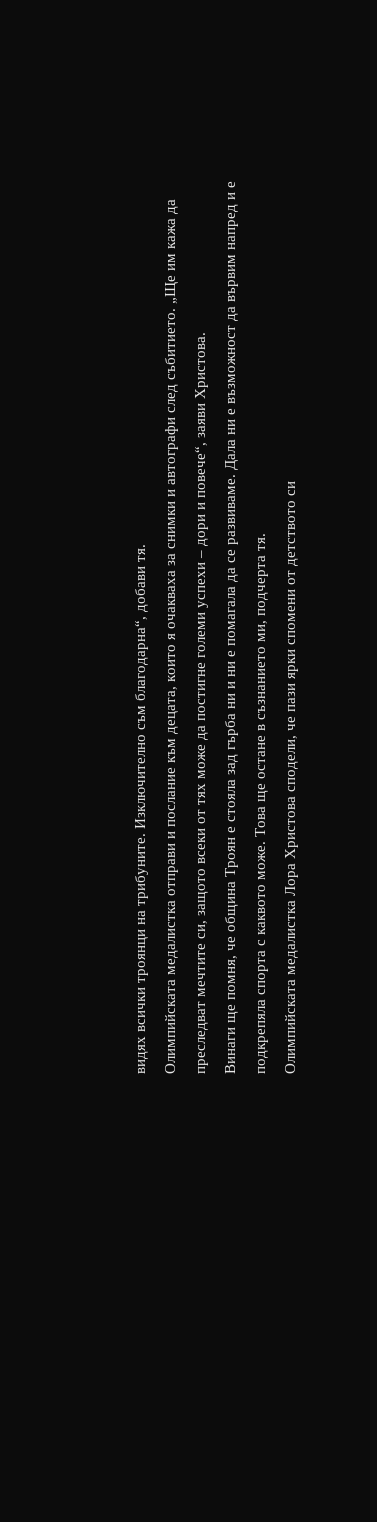видях всички троянци на трибуните. Изключително съм благодарна“, добави тя.
Олимпийската медалистка отправи и послание към децата, които я очакваха за снимки и автографи след събитието. „Ще им кажа да преследват мечтите си, защото всеки от тях може да постигне големи успехи – дори и повече“, заяви Христова.
Винаги ще помня, че община Троян е стояла зад гърба ни и ни е помагала да се развиваме. Дала ни е възможност да вървим напред и е подкрепяла спорта с каквото може. Това ще остане в съзнанието ми, подчерта тя.
Олимпийската медалистка Лора Христова сподели, че пази ярки спомени от детството си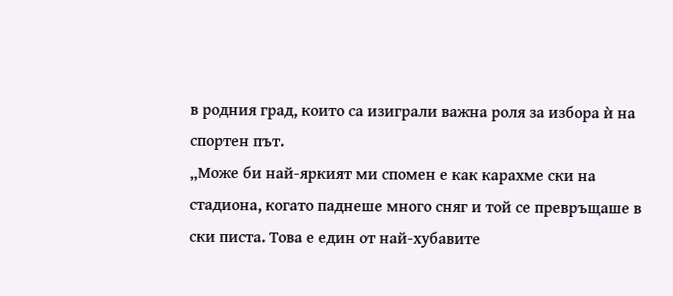в родния град, които са изиграли важна роля за избора ѝ на спортен път.
„Може би най-яркият ми спомен е как карахме ски на стадиона, когато паднеше много сняг и той се превръщаше в ски писта. Това е един от най-хубавите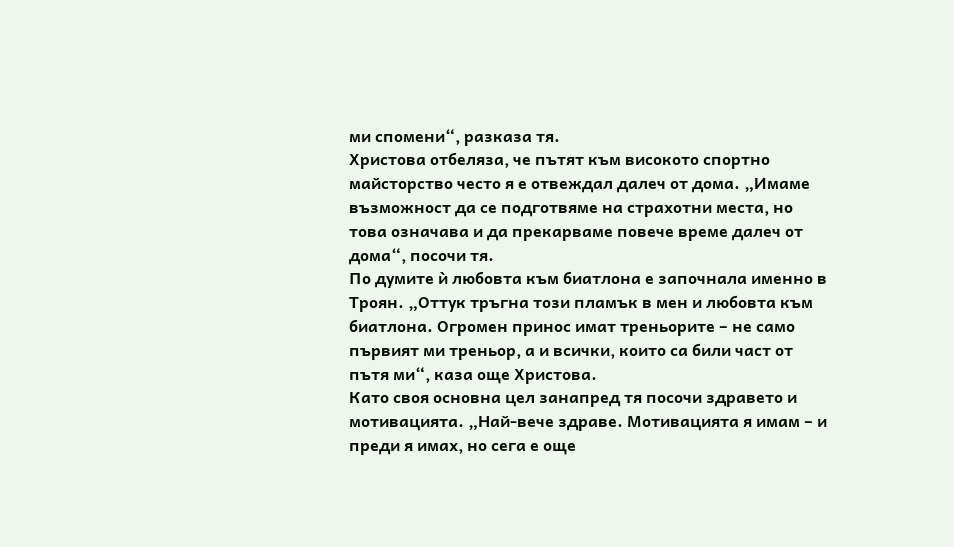ми спомени“, разказа тя.
Христова отбеляза, че пътят към високото спортно майсторство често я е отвеждал далеч от дома. „Имаме възможност да се подготвяме на страхотни места, но това означава и да прекарваме повече време далеч от дома“, посочи тя.
По думите ѝ любовта към биатлона е започнала именно в Троян. „Оттук тръгна този пламък в мен и любовта към биатлона. Огромен принос имат треньорите – не само първият ми треньор, а и всички, които са били част от пътя ми“, каза още Христова.
Като своя основна цел занапред тя посочи здравето и мотивацията. „Най-вече здраве. Мотивацията я имам – и преди я имах, но сега е още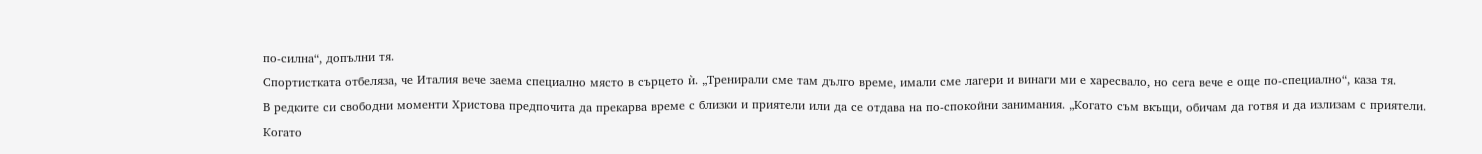по-силна“, допълни тя.
Спортистката отбеляза, че Италия вече заема специално място в сърцето ѝ. „Тренирали сме там дълго време, имали сме лагери и винаги ми е харесвало, но сега вече е още по-специално“, каза тя.
В редките си свободни моменти Христова предпочита да прекарва време с близки и приятели или да се отдава на по-спокойни занимания. „Когато съм вкъщи, обичам да готвя и да излизам с приятели. Когато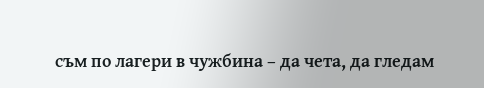съм по лагери в чужбина – да чета, да гледам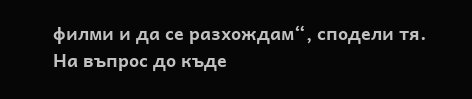филми и да се разхождам“, сподели тя.
На въпрос до къде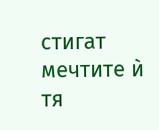стигат мечтите ѝ тя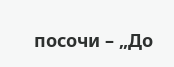посочи – „До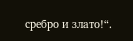сребро и злато!“.